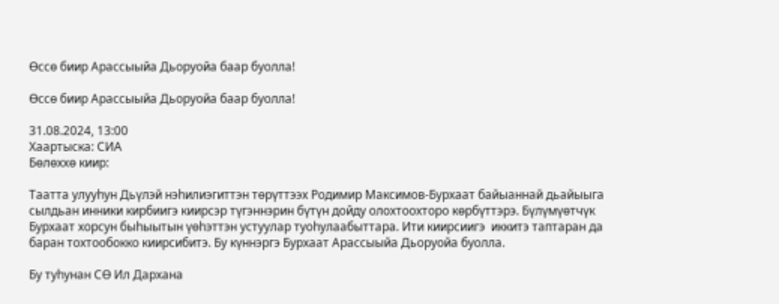Өссө биир Арассыыйа Дьоруойа баар буолла!

Өссө биир Арассыыйа Дьоруойа баар буолла!

31.08.2024, 13:00
Хаартыска: СИА
Бөлөххө киир:

Таатта улууһун Дьүлэй нэһилиэгиттэн төрүттээх Родимир Максимов-Бурхаат байыаннай дьайыыга  сылдьан инники кирбиигэ киирсэр түгэннэрин бүтүн дойду олохтоохторо көрбүттэрэ. Бүлүмүөтчүк Бурхаат хорсун быһыытын үөһэттэн устуулар туоһулаабыттара. Ити киирсиигэ  иккитэ таптаран да баран тохтообокко киирсибитэ. Бу күннэргэ Бурхаат Арассыыйа Дьоруойа буолла.

Бу туһунан СӨ Ил Дархана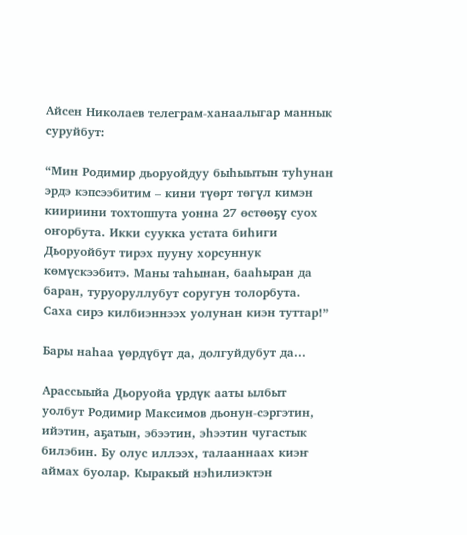Айсен Николаев телеграм-ханаалыгар маннык суруйбут:

“Мин Родимир дьоруойдуу быһыытын туһунан эрдэ кэпсээбитим – кини түөрт төгүл кимэн киириини тохтоппута уонна 27 өстөөҕү суох оҥорбута. Икки суукка устата биһиги Дьоруойбут тирэх пууну хорсуннук көмүскээбитэ. Маны таһынан, бааһыран да баран, туруоруллубут соругун толорбута. Саха сирэ килбиэннээх уолунан киэн туттар!”

Бары наһаа үөрдүбүт да, долгуйдубут да…

Арассыыйа Дьоруойа үрдүк ааты ылбыт уолбут Родимир Максимов дьонун-сэргэтин, ийэтин, аҕатын, эбээтин, эһээтин чугастык билэбин. Бу олус иллээх, талааннаах киэҥ аймах буолар. Кыракый нэһилиэктэн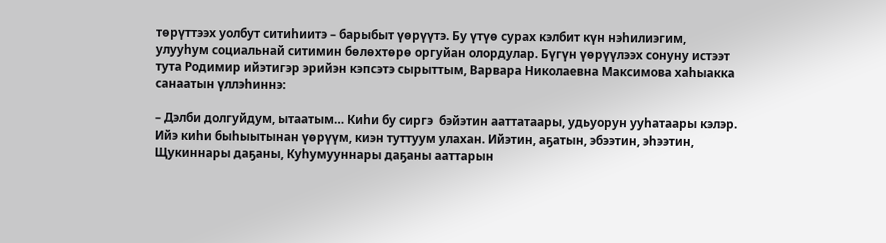төрүттээх уолбут ситиһиитэ – барыбыт үөрүүтэ. Бу үтүө сурах кэлбит күн нэһилиэгим, улууһум социальнай ситимин бөлөхтөрө оргуйан олордулар. Бүгүн үөрүүлээх сонуну истээт тута Родимир ийэтигэр эрийэн кэпсэтэ сырыттым, Варвара Николаевна Максимова хаһыакка санаатын үллэһиннэ:

– Дэлби долгуйдум, ытаатым… Киһи бу сиргэ  бэйэтин ааттатаары, удьуорун ууһатаары кэлэр. Ийэ киһи быһыытынан үөрүүм, киэн туттуум улахан. Ийэтин, аҕатын, эбээтин, эһээтин, Щукиннары даҕаны, Куһумууннары даҕаны ааттарын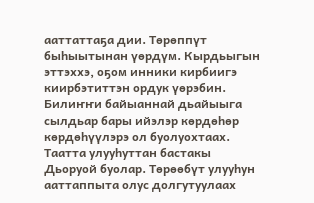ааттаттаҕа дии. Төрөппүт быһыытынан үөрдүм. Кырдьыгын эттэххэ, оҕом инники кирбиигэ киирбэтиттэн ордук үөрэбин. Билиҥҥи байыаннай дьайыыга сылдьар бары ийэлэр көрдөһөр көрдөһүүлэрэ ол буолуохтаах. Таатта улууһуттан бастакы Дьоруой буолар. Төрөөбүт улууһун ааттаппыта олус долгутуулаах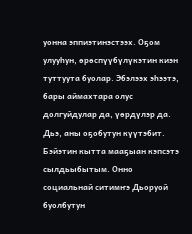уонна эппиэтинэстээх. Оҕом улууһун, өрөспүүбүлүкэтин киэн туттуута буолар. Эбэлээх эһээтэ, бары аймахтара олус долгуйдулар да, үөрдүлэр да. Дьэ, аны оҕобутун күүтэбит. Бэйэтин кытта мааҕыан кэпсэтэ сылдьыбытым. Онно социальнай ситимҥэ Дьоруой буолбутун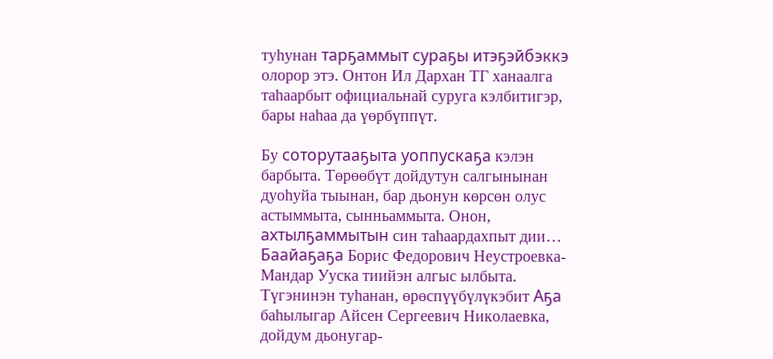туһунан тарҕаммыт сураҕы итэҕэйбэккэ олорор этэ. Онтон Ил Дархан ТГ ханаалга таһаарбыт официальнай суруга кэлбитигэр, бары наһаа да үөрбүппүт.

Бу соторутааҕыта уоппускаҕа кэлэн барбыта. Төрөөбүт дойдутун салгынынан дуоһуйа тыынан, бар дьонун көрсөн олус астыммыта, сынньаммыта. Онон, ахтылҕаммытын син таһаардахпыт дии…  Баайаҕаҕа Борис Федорович Неустроевка-Мандар Ууска тиийэн алгыс ылбыта. Түгэнинэн туһанан, өрөспүүбүлүкэбит Аҕа баһылыгар Айсен Сергеевич Николаевка, дойдум дьонугар-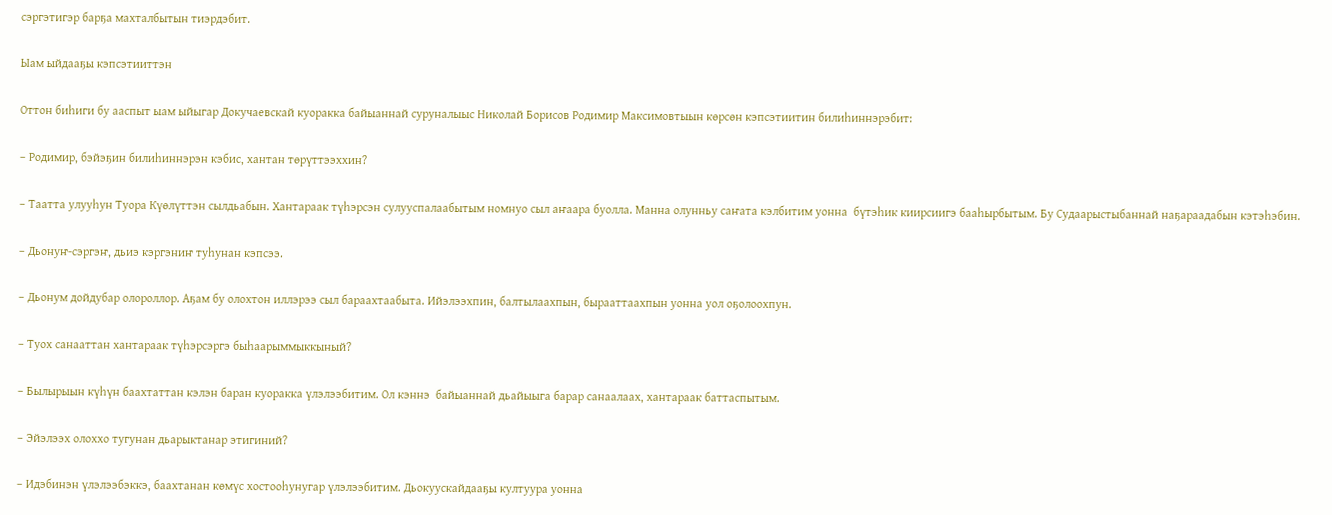сэргэтигэр барҕа махталбытын тиэрдэбит.

Ыам ыйдааҕы кэпсэтииттэн

Оттон биһиги бу ааспыт ыам ыйыгар Докучаевскай куоракка байыаннай суруналыыс Николай Борисов Родимир Максимовтыын көрсөн кэпсэтиитин билиһиннэрэбит:

– Родимир, бэйэҕин билиһиннэрэн кэбис, хантан төрүттээххин?

– Таатта улууһун Туора Күөлүттэн сылдьабын. Хантараак түһэрсэн сулууспалаабытым номнуо сыл аҥаара буолла. Манна олунньу саҥата кэлбитим уонна  бүтэһик киирсиигэ бааһырбытым. Бу Судаарыстыбаннай наҕараадабын кэтэһэбин.

– Дьонуҥ-сэргэҥ, дьиэ кэргэниҥ туһунан кэпсээ.

– Дьонум дойдубар олороллор. Аҕам бу олохтон иллэрээ сыл бараахтаабыта. Ийэлээхпин, балтылаахпын, бырааттаахпын уонна уол оҕолоохпун.

– Туох санааттан хантараак түһэрсэргэ быһаарыммыккыный?

– Былырыын күһүн баахтаттан кэлэн баран куоракка үлэлээбитим. Ол кэннэ  байыаннай дьайыыга барар санаалаах, хантараак баттаспытым.

– Эйэлээх олоххо тугунан дьарыктанар этигиний?

– Идэбинэн үлэлээбэккэ, баахтанан көмүс хостооһунугар үлэлээбитим. Дьокуускайдааҕы култуура уонна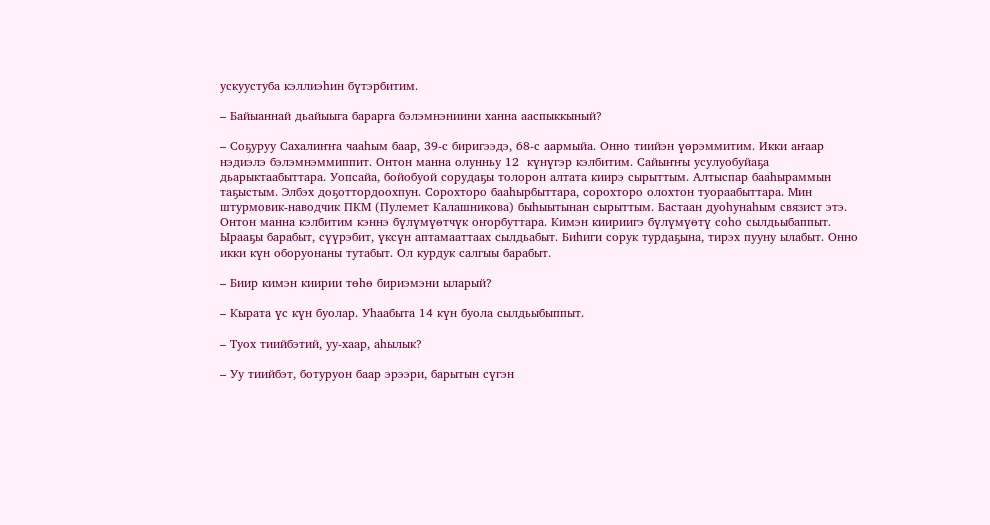ускуустуба кэллиэһин бүтэрбитим.

– Байыаннай дьайыыга барарга бэлэмнэниини ханна ааспыккыный?

– Соҕуруу Сахалиҥҥа чааһым баар, 39-с биригээдэ, 68-с аармыйа. Онно тиийэн үөрэммитим. Икки аҥаар нэдиэлэ бэлэмнэммиппит. Онтон манна олунньу 12  күнүгэр кэлбитим. Сайыҥҥы усулуобуйаҕа дьарыктаабыттара. Уопсайа, бойобуой сорудаҕы толорон алтата киирэ сырыттым. Алтыспар бааһыраммын таҕыстым. Элбэх доҕоттордоохпун. Сорохторо бааһырбыттара, сорохторо олохтон туораабыттара. Мин штурмовик-наводчик ПКМ (Пулемет Калашникова) быһыытынан сырыттым. Бастаан дуоһунаһым связист этэ. Онтон манна кэлбитим кэннэ бүлүмүөтчүк оҥорбуттара. Кимэн киириигэ бүлүмүөтү соһо сылдьыбаппыт. Ырааҕы барабыт, сүүрэбит, үксүн аптамааттаах сылдьабыт. Биһиги сорук турдаҕына, тирэх пууну ылабыт. Онно икки күн оборуонаны тутабыт. Ол курдук салгыы барабыт.

– Биир кимэн киирии төһө бириэмэни ыларый?

– Кырата үс күн буолар. Уһаабыта 14 күн буола сылдьыбыппыт.

– Туох тиийбэтий, уу-хаар, аһылык?

– Уу тиийбэт, ботуруон баар эрээри, барытын сүгэн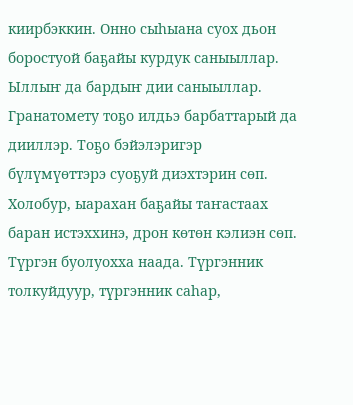киирбэккин. Онно сыһыана суох дьон боростуой баҕайы курдук саныыллар. Ыллыҥ да бардыҥ дии саныыллар. Гранатомету тоҕо илдьэ барбаттарый да дииллэр. Тоҕо бэйэлэригэр бүлүмүөттэрэ суоҕуй диэхтэрин сөп. Холобур, ыарахан баҕайы таҥастаах баран истэххинэ, дрон көтөн кэлиэн сөп. Түргэн буолуохха наада. Түргэнник толкуйдуур, түргэнник саһар,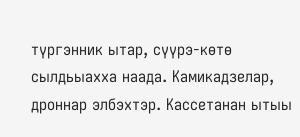түргэнник ытар, сүүрэ-көтө сылдьыахха наада. Камикадзелар, дроннар элбэхтэр. Кассетанан ытыы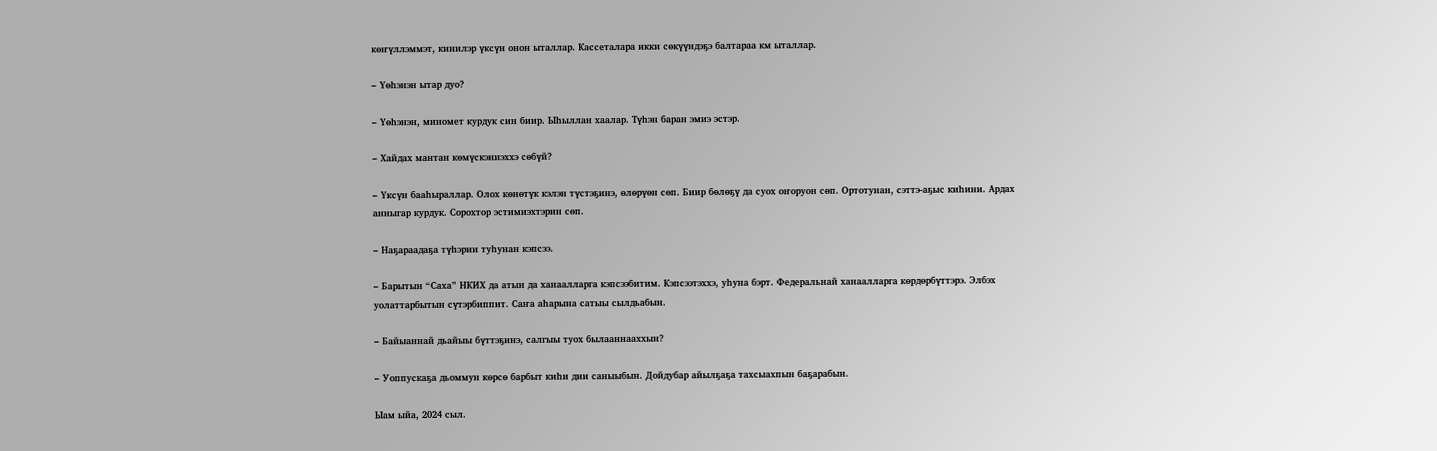көҥүллэммэт, кинилэр үксүн онон ыталлар. Кассеталара икки сөкүүндэҕэ балтараа км ыталлар.

– Үөһэнэн ытар дуо?

– Үөһэнэн, миномет курдук син биир. Ыһыллан хаалар. Түһэн баран эмиэ эстэр.

– Хайдах мантан көмүскэниэххэ сөбүй?

– Үксүн бааһыраллар. Олох көнөтүк кэлэн түстэҕинэ, өлөрүөн сөп. Биир бөлөҕү да суох оҥоруон сөп. Ортотунан, сэттэ-аҕыс киһини. Ардах анныгар курдук. Сорохтор эстимиэхтэрин сөп.

– Наҕараадаҕа түһэрии туһунан кэпсээ.

– Барытын “Саха” НКИХ да атын да ханаалларга кэпсээбитим. Кэпсээтэххэ, уһуна бэрт. Федеральнай ханаалларга көрдөрбүттэрэ. Элбэх уолаттарбытын сүтэрбиппит. Саҥа аһарына сатыы сылдьабын.

– Байыаннай дьайыы бүттэҕинэ, салгыы туох былааннааххын?

– Уоппускаҕа дьоммун көрсө барбыт киһи дии саныыбын. Дойдубар айылҕаҕа тахсыахпын баҕарабын.

Ыам ыйа, 2024 cыл.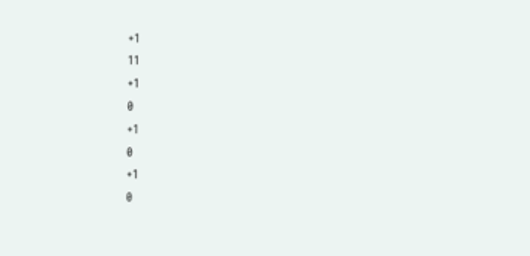+1
11
+1
0
+1
0
+1
0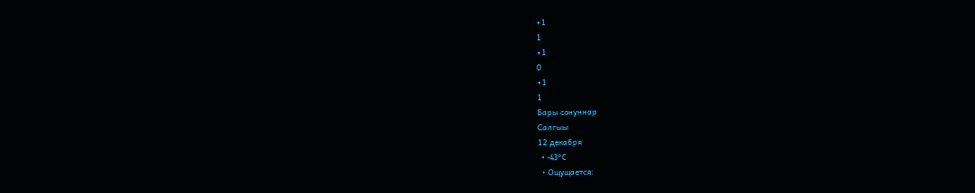+1
1
+1
0
+1
1
Бары сонуннар
Салгыы
12 декабря
  • -43°C
  • Ощущается: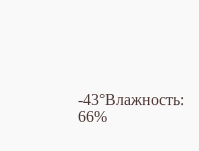-43°Влажность: 66%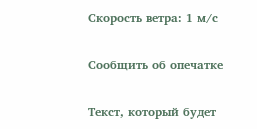Скорость ветра: 1 м/с

Сообщить об опечатке

Текст, который будет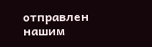отправлен нашим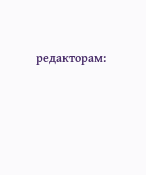редакторам: